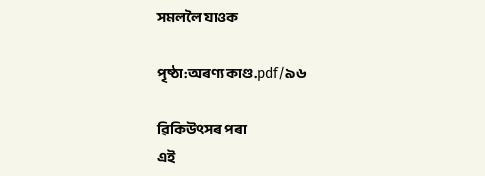সমললৈ যাওক

পৃষ্ঠা:অৰণ্য কাণ্ড.pdf/৯৬

ৱিকিউৎসৰ পৰা
এই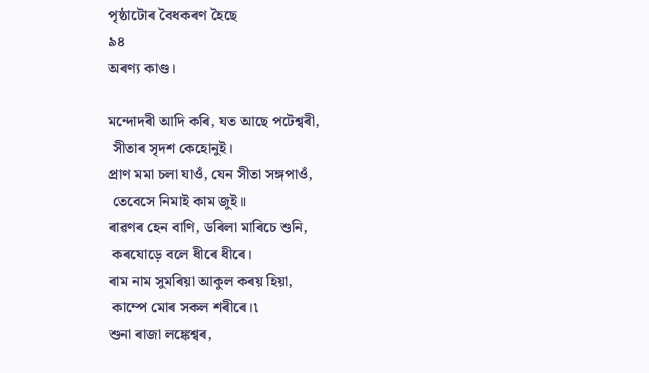পৃষ্ঠাটোৰ বৈধকৰণ হৈছে
৯৪
অৰণ্য কাণ্ড।

মন্দোদৰী আদি কৰি, যত আছে পটেশ্বৰী,
 সীতাৰ সৃদশ কেহোনুই।
প্ৰাণ মমা চলা যাওঁ, যেন সীতা সঙ্গপাওঁ,
 তেবেসে নিমাই কাম জুই॥
ৰাৱণৰ হেন বাণি, ডৰিলা মাৰিচে শুনি,
 কৰযোড়ে বলে ধীৰে ধীৰে।
ৰাম নাম সুমৰিয়া আকুল কৰয় হিয়া,
 কাম্পে মোৰ সকল শৰীৰে।৷
শুনা ৰাজা লঙ্কেশ্বৰ,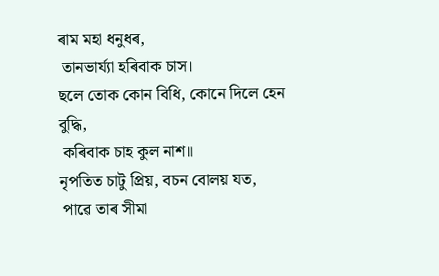ৰাম মহা ধনুধৰ,
 তানভাৰ্য্যা হৰিবাক চাস।
ছলে তোক কোন বিধি, কোনে দিলে হেন বুদ্ধি,
 কৰিবাক চাহ কুল নাশ॥
নৃপতিত চাটু প্ৰিয়, বচন বোলয় যত,
 পাৱে তাৰ সীমা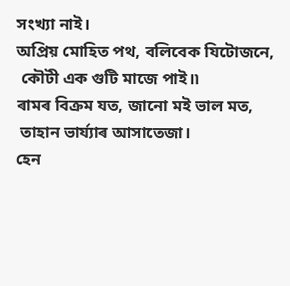সংখ্যা নাই।
অপ্ৰিয় মোহিত পথ, বলিবেক যিটোজনে,
 কৌটী এক গুটি মাজে পাই।৷
ৰামৰ বিক্ৰম যত, জানো মই ভাল মত,
 তাহান ভাৰ্য্যাৰ আসাতেজা।
হেন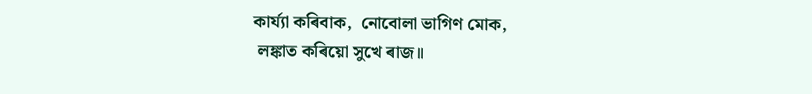কাৰ্য্যা কৰিবাক,  নোবোলা ভাগিণ মোক,
 লঙ্কাত কৰিয়ো সুখে ৰাজ॥